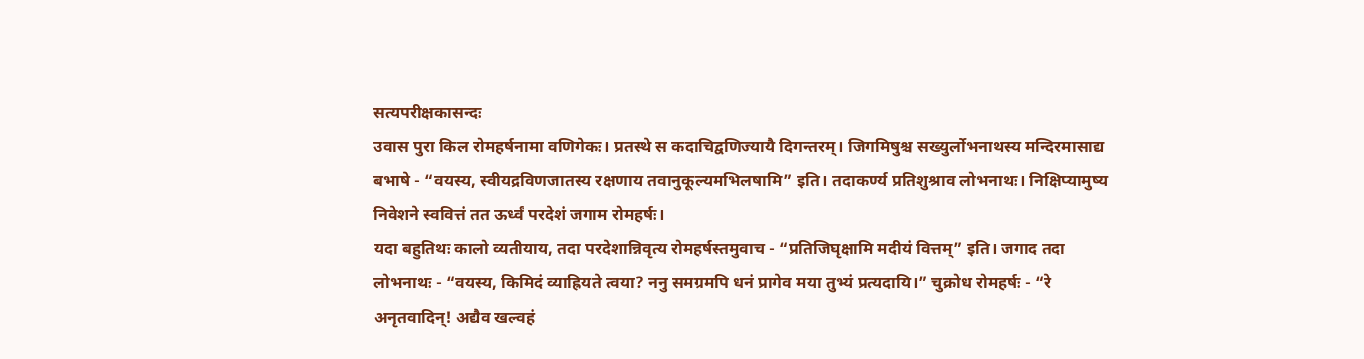सत्यपरीक्षकासन्दः
उवास पुरा किल रोमहर्षनामा वणिगेकः। प्रतस्थे स कदाचिद्वणिज्यायै दिगन्तरम्। जिगमिषुश्च सख्युर्लोभनाथस्य मन्दिरमासाद्य बभाषे - “वयस्य, स्वीयद्रविणजातस्य रक्षणाय तवानुकूल्यमभिलषामि” इति। तदाकर्ण्य प्रतिशुश्राव लोभनाथः। निक्षिप्यामुष्य निवेशने स्ववित्तं तत ऊर्ध्वं परदेशं जगाम रोमहर्षः।
यदा बहुतिथः कालो व्यतीयाय, तदा परदेशान्निवृत्य रोमहर्षस्तमुवाच - “प्रतिजिघृक्षामि मदीयं वित्तम्” इति। जगाद तदा लोभनाथः - “वयस्य, किमिदं व्याह्रियते त्वया? ननु समग्रमपि धनं प्रागेव मया तुभ्यं प्रत्यदायि।” चुक्रोध रोमहर्षः - “रे अनृतवादिन्! अद्यैव खल्वहं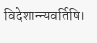विदेशान्न्यवर्तिषि।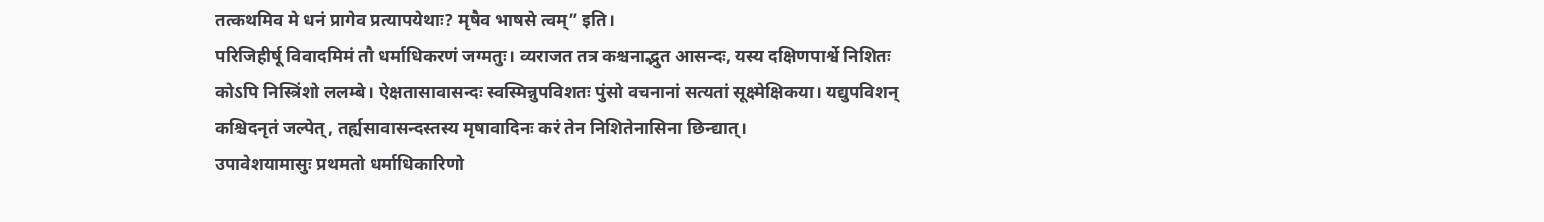तत्कथमिव मे धनं प्रागेव प्रत्यापयेथाः? मृषैव भाषसे त्वम्” इति।
परिजिहीर्षू विवादमिमं तौ धर्माधिकरणं जग्मतुः। व्यराजत तत्र कश्चनाद्भुत आसन्दः, यस्य दक्षिणपार्श्वे निशितः कोऽपि निस्त्रिंशो ललम्बे। ऐक्षतासावासन्दः स्वस्मिन्नुपविशतः पुंसो वचनानां सत्यतां सूक्ष्मेक्षिकया। यद्युपविशन् कश्चिदनृतं जल्पेत्, तर्ह्यसावासन्दस्तस्य मृषावादिनः करं तेन निशितेनासिना छिन्द्यात्।
उपावेशयामासुः प्रथमतो धर्माधिकारिणो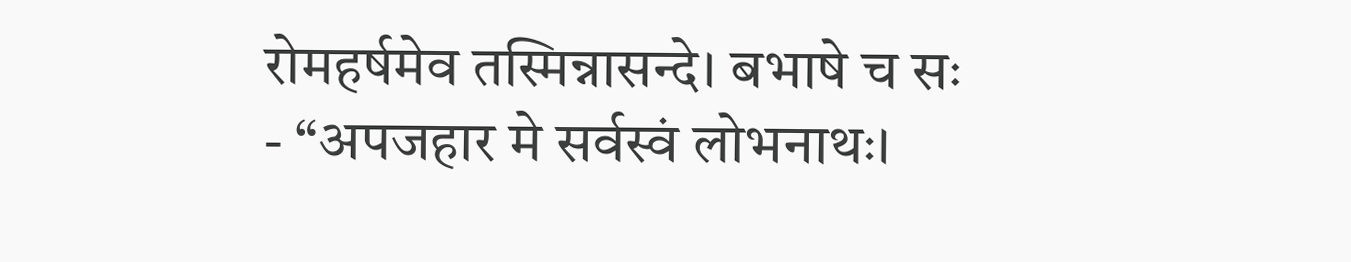रोमहर्षमेव तस्मिन्नासन्दे। बभाषे च सः - “अपजहार मे सर्वस्वं लोभनाथः।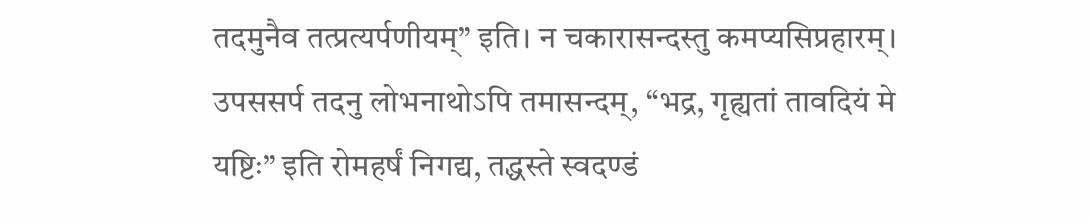तदमुनैव तत्प्रत्यर्पणीयम्” इति। न चकारासन्दस्तु कमप्यसिप्रहारम्। उपससर्प तदनु लोभनाथोऽपि तमासन्दम्, “भद्र, गृह्यतां तावदियं मे यष्टिः” इति रोमहर्षं निगद्य, तद्धस्ते स्वदण्डं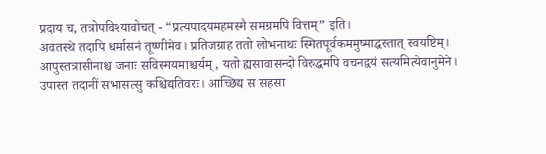प्रदाय च, तत्रोपविश्यावोचत् - “प्रत्यपादयमहमस्मै समग्रमपि वित्तम्” इति।
अवतस्थे तदापि धर्मासनं तूष्णीमेव। प्रतिजग्राह ततो लोभनाथः स्मितपूर्वकममुष्माद्धस्तात् स्वयष्टिम्। आपुस्तत्रासीनाश्च जनाः सविस्मयमाश्चर्यम्, यतो ह्यसावासन्दो विरुद्धमपि वचनद्वयं सत्यमित्येवानुमेने।
उपास्त तदानीं सभासत्सु कश्चिद्यतिवरः। आच्छिद्य स सहसा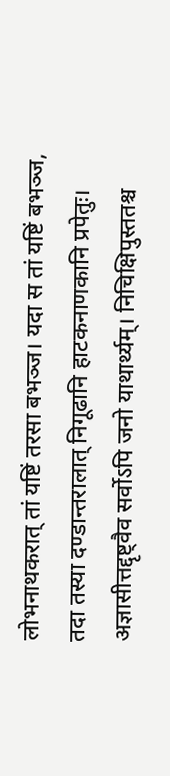लोभनाथकरात् तां यष्टिं तरसा बभञ्ज। यदा स तां यष्टिं बभञ्ज, तदा तस्या दण्डान्तरालात् निगूढानि हाटकनाणकानि प्रपेतुः। अज्ञासीत्तद्दृष्ट्वैव सर्वोऽपि जनो याथार्थ्यम्। निचिक्षिपुस्ततश्च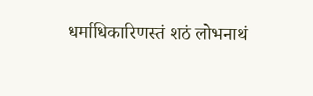धर्माधिकारिणस्तं शठं लोभनाथं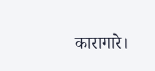कारागारे।